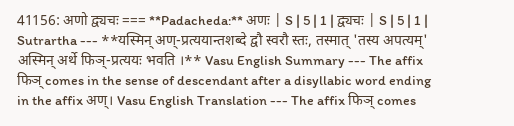41156: अणो द्व्यचः === **Padacheda:** अणः | S | 5 | 1 | द्व्यचः | S | 5 | 1 | Sutrartha --- **यस्मिन् अण्-प्रत्ययान्तशब्दे द्वौ स्वरौ स्तः, तस्मात् 'तस्य अपत्यम्' अस्मिन् अर्थे फिञ्-प्रत्ययः भवति ।** Vasu English Summary --- The affix फिञ् comes in the sense of descendant after a disyllabic word ending in the affix अण्। Vasu English Translation --- The affix फिञ् comes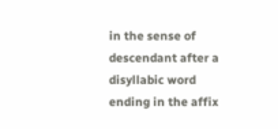in the sense of descendant after a disyllabic word ending in the affix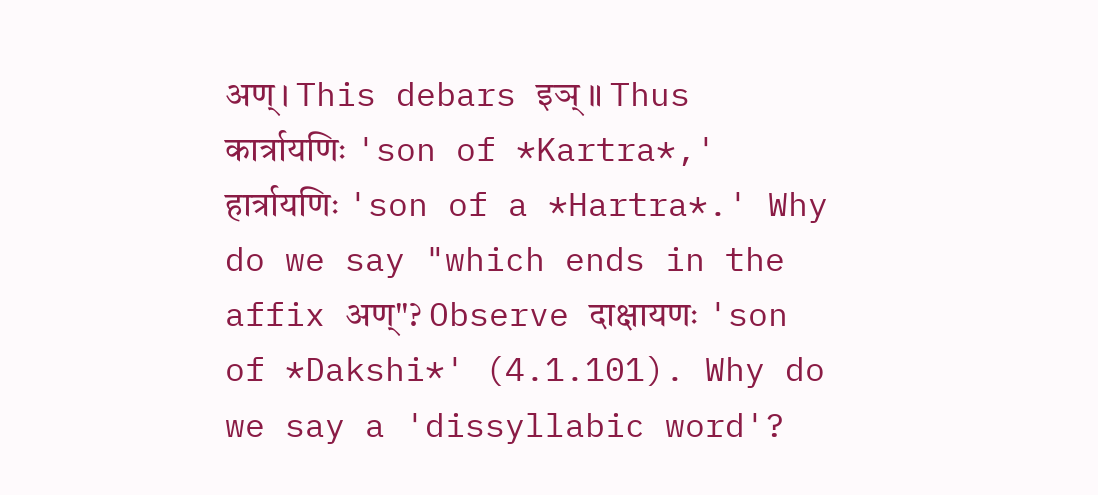अण्। This debars इञ् ॥ Thus कार्त्रायणिः 'son of *Kartra*,' हार्त्रायणिः 'son of a *Hartra*.' Why do we say "which ends in the affix अण्"? Observe दाक्षायणः 'son of *Dakshi*' (4.1.101). Why do we say a 'dissyllabic word'?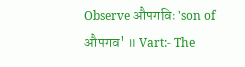Observe औपगविः 'son of औपगव' ॥ Vart:- The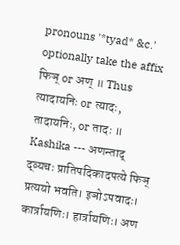pronouns '*tyad* &c.' optionally take the affix फिञ् or अण् ॥ Thus त्यादायनिः or त्यादः, तादायनिः, or तादः ॥ Kashika --- अणन्ताद् द्व्यचः प्रातिपदिकादपत्ये फिञ् प्रत्ययो भवति। इञोऽपवादः। कार्त्रायणिः। हार्त्रायणिः। अण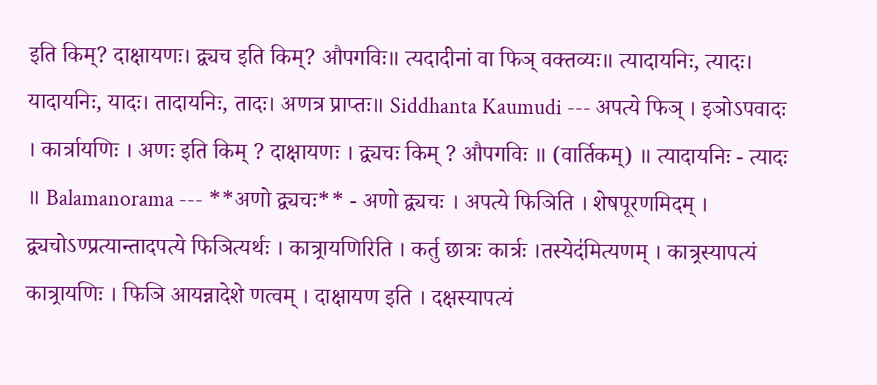इति किम्? दाक्षायणः। द्व्यच इति किम्? औपगविः॥ त्यदादीनां वा फिञ् वक्तव्यः॥ त्यादायनिः, त्यादः। यादायनिः, यादः। तादायनिः, तादः। अणत्र प्राप्तः॥ Siddhanta Kaumudi --- अपत्ये फिञ् । इञोऽपवादः । कार्त्रायणिः । अणः इति किम् ? दाक्षायणः । द्व्यचः किम् ? औपगविः ॥ (वार्तिकम्) ॥ त्यादायनिः - त्यादः ॥ Balamanorama --- **अणो द्व्यचः** - अणो द्व्यचः । अपत्ये फिञिति । शेषपूरणमिदम् । द्व्यचोऽण्प्रत्यान्तादपत्ये फिञित्यर्थः । कात्र्रायणिरिति । कर्तु छात्रः कार्त्रः ।तस्येद॑मित्यणम् । कात्र्रस्यापत्यं कात्र्रायणिः । फिञि आयन्नादेशे णत्वम् । दाक्षायण इति । दक्षस्यापत्यं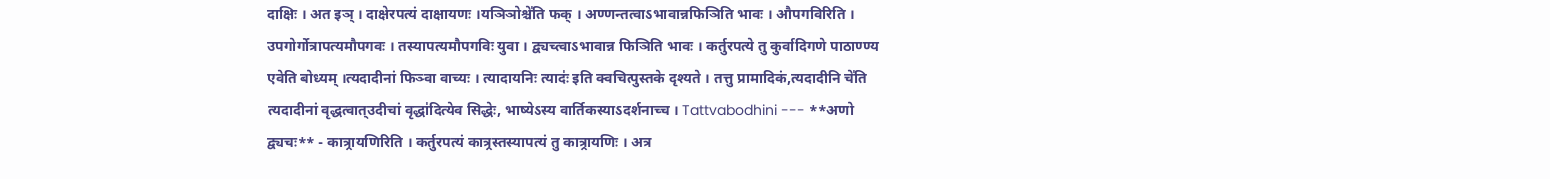दाक्षिः । अत इञ् । दाक्षेरपत्यं दाक्षायणः ।यञिञोश्चे॑ति फक् । अण्णन्तत्वाऽभावान्नफिञिति भावः । औपगविरिति । उपगोर्गोत्रापत्यमौपगवः । तस्यापत्यमौपगविः युवा । द्व्यच्त्वाऽभावान्न फिञिति भावः । कर्तुरपत्ये तु कुर्वादिगणे पाठाण्ण्य एवेति बोध्यम् ।त्यदादीनां फिञ्वा वाच्यः । त्यादायनिः त्यादः॑ इति क्वचित्पुस्तके दृश्यते । तत्तु प्रामादिकं,त्यदादीनि चे॑ति त्यदादीनां वृद्धत्वात्उदीचां वृद्धा॑दित्येव सिद्धेः, भाष्येऽस्य वार्तिकस्याऽदर्शनाच्च । Tattvabodhini --- **अणो द्व्यचः** - कात्र्रायणिरिति । कर्तुरपत्यं कात्र्रस्तस्यापत्यं तु कात्र्रायणिः । अत्र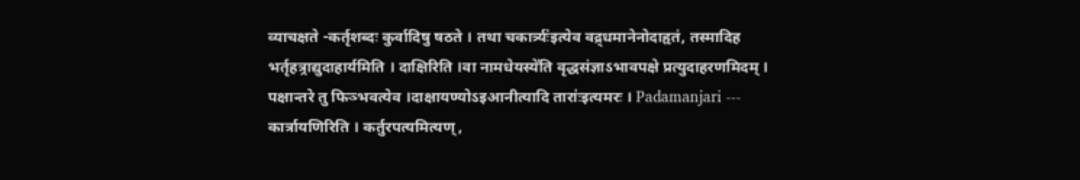व्याचक्षते -कर्तृशब्दः कुर्वादिषु षठते । तथा चकार्त्र्यः॑इत्येव वद्र्धमानेनोदाहृतं, तस्मादिह भर्तृहत्र्राद्युदाहार्यमिति । दाक्षिरिति ।वा नामधेयस्ये॑ति वृद्धसंज्ञाऽभावपक्षे प्रत्युदाहरणमिदम् । पक्षान्तरे तु फिञ्भवत्येव ।दाक्षायण्योऽइआनीत्यादि ताराः॑इत्यमरः । Padamanjari --- कार्त्रायणिरिति । कर्तुरपत्यमित्यण्,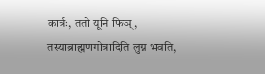कार्त्रः, ततो यूनि फिञ्, तस्याब्राह्मणगोत्रादिति लुग्न भवति,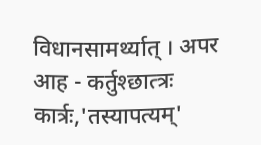विधानसामर्थ्यात् । अपर आह - कर्तुश्छात्त्रः कार्त्रः,'तस्यापत्यम्'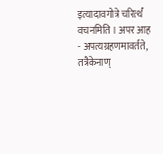इत्यादावगोत्रे चरिर्त्थं वचनमिति । अपर आह - अपत्यग्रहणमावर्तते, तत्रैकेनाण्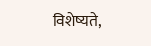विशेष्यते,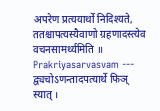अपरेण प्रत्ययार्थो निदिश्यते, ततश्चापत्यस्यैवाणो ग्रहणादस्त्येव वचनसामर्थ्यमिति ॥ Prakriyasarvasvam --- द्व्यचोऽणन्तादपत्यार्थे फिञ् स्यात् ।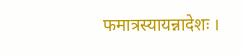फमात्रस्यायन्नादेशः ।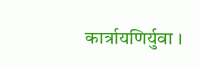कार्त्रायणिर्युवा ।